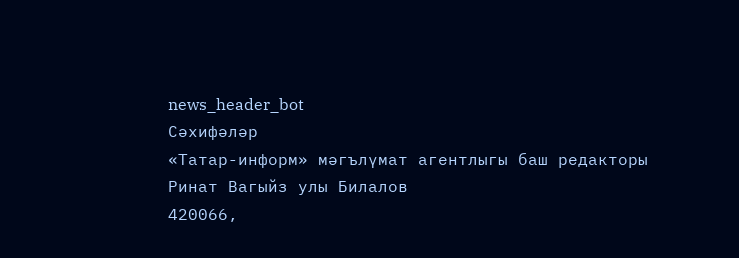news_header_bot
Сәхифәләр
«Татар-информ» мәгълүмат агентлыгы баш редакторы
Ринат Вагыйз улы Билалов
420066,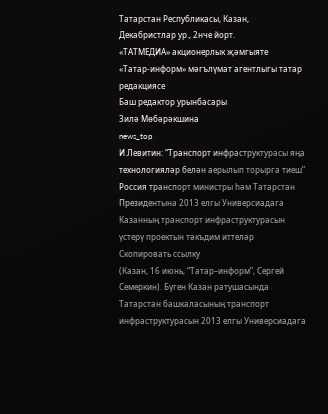Татарстан Республикасы, Казан, Декабристлар ур., 2нче йорт.
«ТАТМЕДИА» акционерлык җәмгыяте
«Татар-информ» мәгълүмат агентлыгы татар редакциясе
Баш редактор урынбасары
Зилә Мөбәрәкшина
news_top
И.Левитин: “Транспорт инфраструктурасы яңа технологияләр белән аерылып торырга тиеш”
Россия транспорт министры һәм Татарстан Президентына 2013 елгы Универсиадага Казанның транспорт инфраструктурасын үстерү проектын тәкъдим иттеләр
Скопировать ссылку
(Казан, 16 июнь, “Татар–информ”, Сергей Семеркин). Бүген Казан ратушасында Татарстан башкаласының транспорт инфраструктурасын 2013 елгы Универсиадага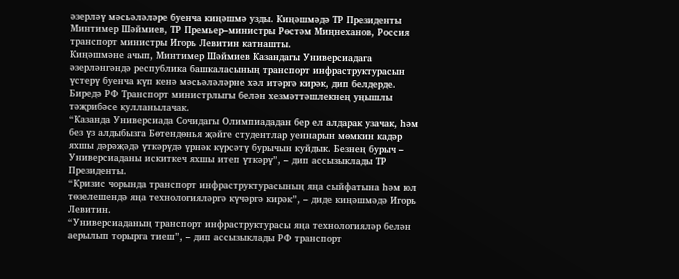әзерләү мәсьәләләре буенча киңәшмә узды. Киңәшмәдә ТР Президенты Минтимер Шәймиев, ТР Премьер–министры Рөстәм Миңнеханов, Россия транспорт министры Игорь Левитин катнашты.
Киңәшмәне ачып, Минтимер Шәймиев Казандагы Универсиадага әзерләнгәндә республика башкаласының транспорт инфраструктурасын үстерү буенча күп кенә мәсьәләләрне хәл итәргә кирәк, дип белдерде. Биредә РФ Транспорт министрлыгы белән хезмәттәшлекнең уңышлы тәҗрибәсе кулланылачак.
“Казанда Универсиада Сочидагы Олимпиададан бер ел алдарак узачак, һәм без үз алдыбызга Бөтендөнья җәйге студентлар уеннарын мөмкин кадәр яхшы дәрәҗәдә үткәрүдә үрнәк күрсәтү бурычын куйдык. Безнең бурыч – Универсиаданы искиткеч яхшы итеп үткәрү”, – дип ассызыклады ТР Президенты.
“Кризис чорында транспорт инфраструктурасының яңа сыйфатына һәм юл төзелешендә яңа технологияләргә күчәргә кирәк”, – диде киңәшмәдә Игорь Левитин.
“Универсиаданың транспорт инфраструктурасы яңа технологияләр белән аерылып торырга тиеш”, – дип ассызыклады РФ транспорт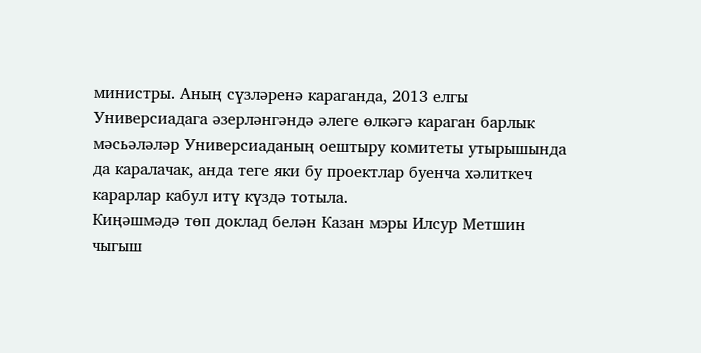министры. Аның сүзләренә караганда, 2013 елгы Универсиадага әзерләнгәндә әлеге өлкәгә караган барлык мәсьәләләр Универсиаданың оештыру комитеты утырышында да каралачак, анда теге яки бу проектлар буенча хәлиткеч карарлар кабул итү күздә тотыла.
Киңәшмәдә төп доклад белән Казан мэры Илсур Метшин чыгыш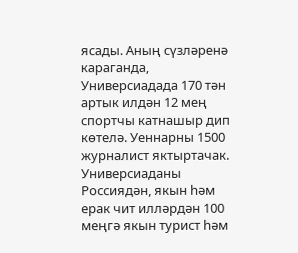ясады. Аның сүзләренә караганда, Универсиадада 170 тән артык илдән 12 мең спортчы катнашыр дип көтелә. Уеннарны 1500 журналист яктыртачак. Универсиаданы Россиядән, якын һәм ерак чит илләрдән 100 меңгә якын турист һәм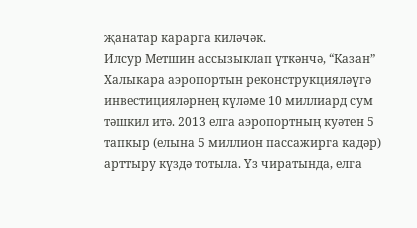җанатар карарга киләчәк.
Илсур Метшин ассызыклап үткәнчә, “Казан” Халыкара аэропортын реконструкцияләүгә инвестицияләрнең күләме 10 миллиард сум тәшкил итә. 2013 елга аэропортның куәтен 5 тапкыр (елына 5 миллион пассажирга кадәр) арттыру күздә тотыла. Үз чиратында, елга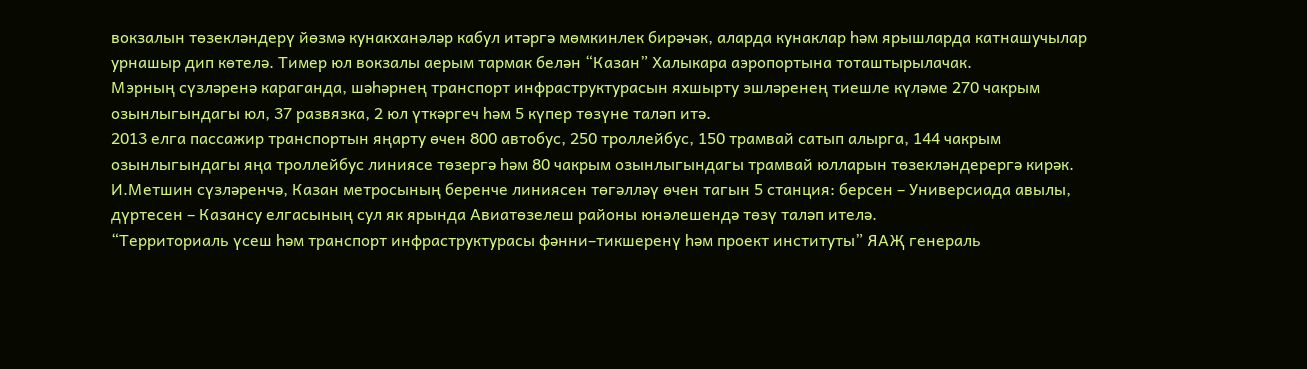вокзалын төзекләндерү йөзмә кунакханәләр кабул итәргә мөмкинлек бирәчәк, аларда кунаклар һәм ярышларда катнашучылар урнашыр дип көтелә. Тимер юл вокзалы аерым тармак белән “Казан” Халыкара аэропортына тоташтырылачак.
Мэрның сүзләренә караганда, шәһәрнең транспорт инфраструктурасын яхшырту эшләренең тиешле күләме 270 чакрым озынлыгындагы юл, 37 развязка, 2 юл үткәргеч һәм 5 күпер төзүне таләп итә.
2013 елга пассажир транспортын яңарту өчен 800 автобус, 250 троллейбус, 150 трамвай сатып алырга, 144 чакрым озынлыгындагы яңа троллейбус линиясе төзергә һәм 80 чакрым озынлыгындагы трамвай юлларын төзекләндерергә кирәк.
И.Метшин сүзләренчә, Казан метросының беренче линиясен төгәлләү өчен тагын 5 станция: берсен – Универсиада авылы, дүртесен – Казансу елгасының сул як ярында Авиатөзелеш районы юнәлешендә төзү таләп ителә.
“Территориаль үсеш һәм транспорт инфраструктурасы фәнни–тикшеренү һәм проект институты” ЯАҖ генераль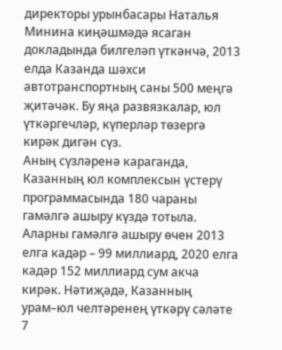директоры урынбасары Наталья Минина киңәшмәдә ясаган докладында билгеләп үткәнчә, 2013 елда Казанда шәхси автотранспортның саны 500 меңгә җитәчәк. Бу яңа развязкалар, юл үткәргечләр, күперләр төзергә кирәк дигән сүз.
Аның сүзләренә караганда, Казанның юл комплексын үстерү программасында 180 чараны гамәлгә ашыру күздә тотыла. Аларны гамәлгә ашыру өчен 2013 елга кадәр – 99 миллиард, 2020 елга кадәр 152 миллиард сум акча кирәк. Нәтиҗәдә, Казанның урам–юл челтәренең үткәрү сәләте 7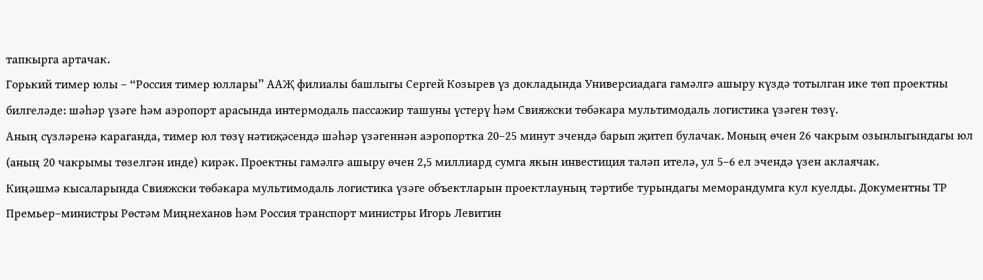тапкырга артачак.
Горький тимер юлы – “Россия тимер юллары” ААҖ филиалы башлыгы Сергей Козырев үз докладында Универсиадага гамәлгә ашыру күздә тотылган ике төп проектны билгеләде: шәһәр үзәге һәм аэропорт арасында интермодаль пассажир ташуны үстерү һәм Свияжски төбәкара мультимодаль логистика үзәген төзү.
Аның сүзләренә караганда, тимер юл төзү нәтиҗәсендә шәһәр үзәгеннән аэропортка 20–25 минут эчендә барып җитеп булачак. Моның өчен 26 чакрым озынлыгындагы юл (аның 20 чакрымы төзелгән инде) кирәк. Проектны гамәлгә ашыру өчен 2,5 миллиард сумга якын инвестиция таләп ителә, ул 5–6 ел эчендә үзен аклаячак.
Киңәшмә кысаларында Свияжски төбәкара мультимодаль логистика үзәге объектларын проектлауның тәртибе турындагы меморандумга кул куелды. Документны ТР Премьер–министры Рөстәм Миңнеханов һәм Россия транспорт министры Игорь Левитин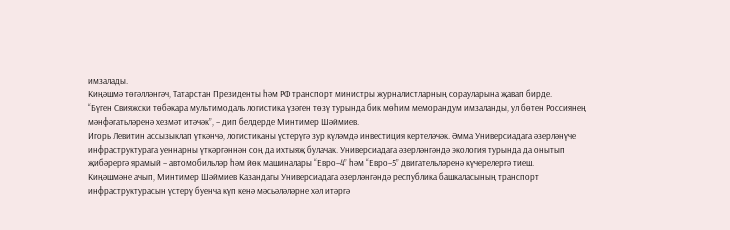имзалады.
Киңәшмә төгәлләнгәч, Татарстан Президенты һәм РФ транспорт министры журналистларның сорауларына җавап бирде.
“Бүген Свияжски төбәкара мультимодаль логистика үзәген төзү турында бик мөһим меморандум имзаланды, ул бөтен Россиянең мәнфәгатьләренә хезмәт итәчәк”, – дип белдерде Минтимер Шәймиев.
Игорь Левитин ассызыклап үткәнчә, логистиканы үстерүгә зур күләмдә инвестиция кертеләчәк. Әмма Универсиадага әзерләнүче инфраструктурага уеннарны үткәргәннән соң да ихтыяҗ булачак. Универсиадага әзерләнгәндә экология турында да онытып җибәрергә ярамый – автомобильләр һәм йөк машиналары “Евро–4” һәм “Евро–5” двигательләренә күчерелергә тиеш.
Киңәшмәне ачып, Минтимер Шәймиев Казандагы Универсиадага әзерләнгәндә республика башкаласының транспорт инфраструктурасын үстерү буенча күп кенә мәсьәләләрне хәл итәргә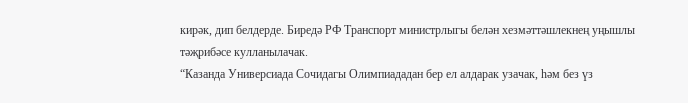кирәк, дип белдерде. Биредә РФ Транспорт министрлыгы белән хезмәттәшлекнең уңышлы тәҗрибәсе кулланылачак.
“Казанда Универсиада Сочидагы Олимпиададан бер ел алдарак узачак, һәм без үз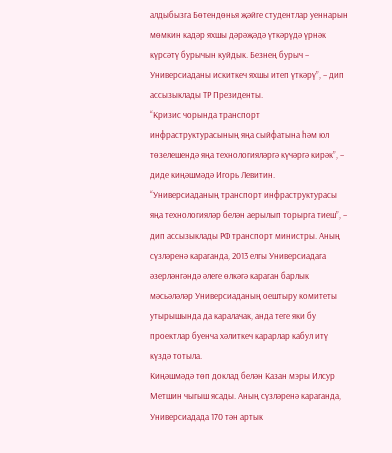алдыбызга Бөтендөнья җәйге студентлар уеннарын мөмкин кадәр яхшы дәрәҗәдә үткәрүдә үрнәк күрсәтү бурычын куйдык. Безнең бурыч – Универсиаданы искиткеч яхшы итеп үткәрү”, – дип ассызыклады ТР Президенты.
“Кризис чорында транспорт инфраструктурасының яңа сыйфатына һәм юл төзелешендә яңа технологияләргә күчәргә кирәк”, – диде киңәшмәдә Игорь Левитин.
“Универсиаданың транспорт инфраструктурасы яңа технологияләр белән аерылып торырга тиеш”, – дип ассызыклады РФ транспорт министры. Аның сүзләренә караганда, 2013 елгы Универсиадага әзерләнгәндә әлеге өлкәгә караган барлык мәсьәләләр Универсиаданың оештыру комитеты утырышында да каралачак, анда теге яки бу проектлар буенча хәлиткеч карарлар кабул итү күздә тотыла.
Киңәшмәдә төп доклад белән Казан мэры Илсур Метшин чыгыш ясады. Аның сүзләренә караганда, Универсиадада 170 тән артык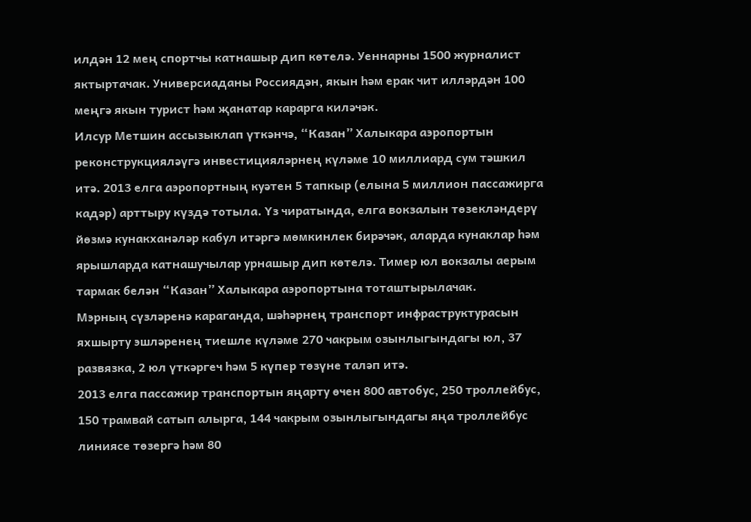илдән 12 мең спортчы катнашыр дип көтелә. Уеннарны 1500 журналист яктыртачак. Универсиаданы Россиядән, якын һәм ерак чит илләрдән 100 меңгә якын турист һәм җанатар карарга киләчәк.
Илсур Метшин ассызыклап үткәнчә, “Казан” Халыкара аэропортын реконструкцияләүгә инвестицияләрнең күләме 10 миллиард сум тәшкил итә. 2013 елга аэропортның куәтен 5 тапкыр (елына 5 миллион пассажирга кадәр) арттыру күздә тотыла. Үз чиратында, елга вокзалын төзекләндерү йөзмә кунакханәләр кабул итәргә мөмкинлек бирәчәк, аларда кунаклар һәм ярышларда катнашучылар урнашыр дип көтелә. Тимер юл вокзалы аерым тармак белән “Казан” Халыкара аэропортына тоташтырылачак.
Мэрның сүзләренә караганда, шәһәрнең транспорт инфраструктурасын яхшырту эшләренең тиешле күләме 270 чакрым озынлыгындагы юл, 37 развязка, 2 юл үткәргеч һәм 5 күпер төзүне таләп итә.
2013 елга пассажир транспортын яңарту өчен 800 автобус, 250 троллейбус, 150 трамвай сатып алырга, 144 чакрым озынлыгындагы яңа троллейбус линиясе төзергә һәм 80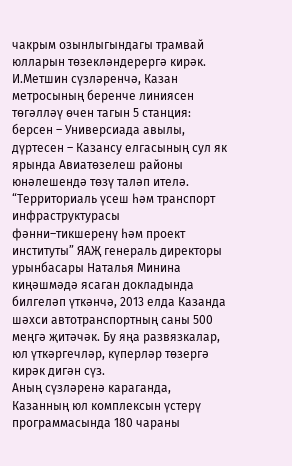чакрым озынлыгындагы трамвай юлларын төзекләндерергә кирәк.
И.Метшин сүзләренчә, Казан метросының беренче линиясен төгәлләү өчен тагын 5 станция: берсен – Универсиада авылы, дүртесен – Казансу елгасының сул як ярында Авиатөзелеш районы юнәлешендә төзү таләп ителә.
“Территориаль үсеш һәм транспорт инфраструктурасы фәнни–тикшеренү һәм проект институты” ЯАҖ генераль директоры урынбасары Наталья Минина киңәшмәдә ясаган докладында билгеләп үткәнчә, 2013 елда Казанда шәхси автотранспортның саны 500 меңгә җитәчәк. Бу яңа развязкалар, юл үткәргечләр, күперләр төзергә кирәк дигән сүз.
Аның сүзләренә караганда, Казанның юл комплексын үстерү программасында 180 чараны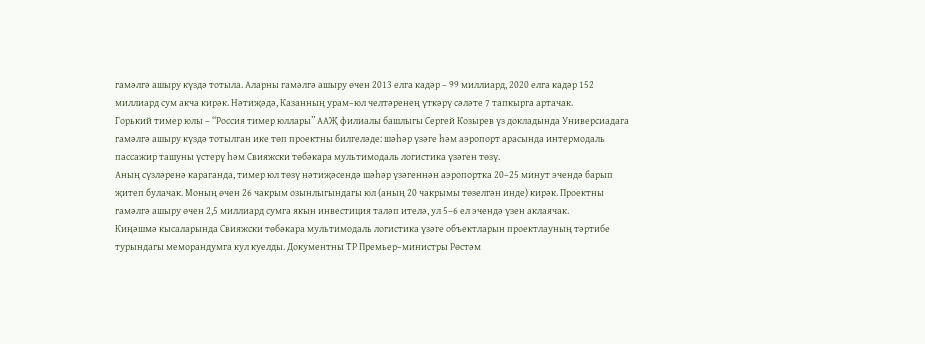гамәлгә ашыру күздә тотыла. Аларны гамәлгә ашыру өчен 2013 елга кадәр – 99 миллиард, 2020 елга кадәр 152 миллиард сум акча кирәк. Нәтиҗәдә, Казанның урам–юл челтәренең үткәрү сәләте 7 тапкырга артачак.
Горький тимер юлы – “Россия тимер юллары” ААҖ филиалы башлыгы Сергей Козырев үз докладында Универсиадага гамәлгә ашыру күздә тотылган ике төп проектны билгеләде: шәһәр үзәге һәм аэропорт арасында интермодаль пассажир ташуны үстерү һәм Свияжски төбәкара мультимодаль логистика үзәген төзү.
Аның сүзләренә караганда, тимер юл төзү нәтиҗәсендә шәһәр үзәгеннән аэропортка 20–25 минут эчендә барып җитеп булачак. Моның өчен 26 чакрым озынлыгындагы юл (аның 20 чакрымы төзелгән инде) кирәк. Проектны гамәлгә ашыру өчен 2,5 миллиард сумга якын инвестиция таләп ителә, ул 5–6 ел эчендә үзен аклаячак.
Киңәшмә кысаларында Свияжски төбәкара мультимодаль логистика үзәге объектларын проектлауның тәртибе турындагы меморандумга кул куелды. Документны ТР Премьер–министры Рөстәм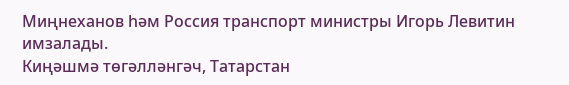Миңнеханов һәм Россия транспорт министры Игорь Левитин имзалады.
Киңәшмә төгәлләнгәч, Татарстан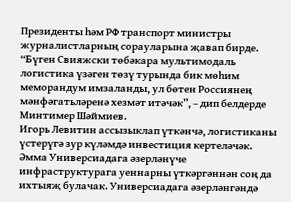Президенты һәм РФ транспорт министры журналистларның сорауларына җавап бирде.
“Бүген Свияжски төбәкара мультимодаль логистика үзәген төзү турында бик мөһим меморандум имзаланды, ул бөтен Россиянең мәнфәгатьләренә хезмәт итәчәк”, – дип белдерде Минтимер Шәймиев.
Игорь Левитин ассызыклап үткәнчә, логистиканы үстерүгә зур күләмдә инвестиция кертеләчәк. Әмма Универсиадага әзерләнүче инфраструктурага уеннарны үткәргәннән соң да ихтыяҗ булачак. Универсиадага әзерләнгәндә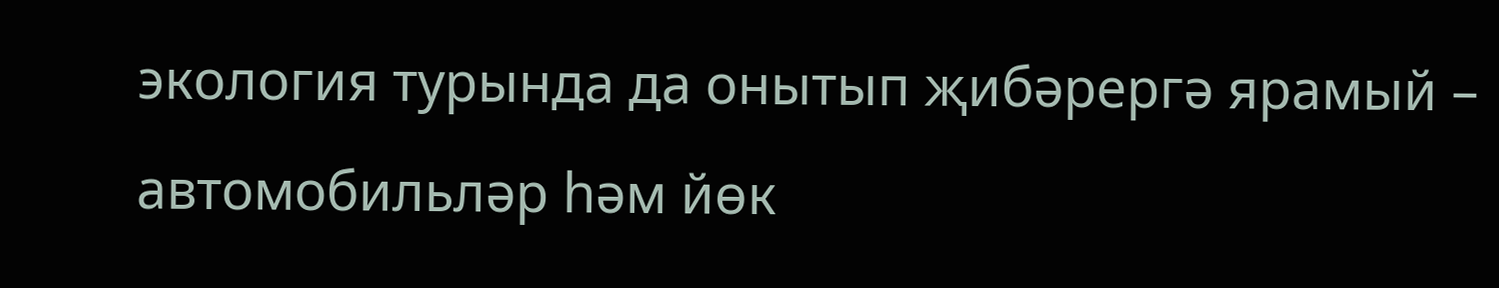экология турында да онытып җибәрергә ярамый – автомобильләр һәм йөк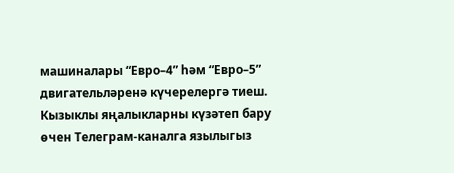машиналары “Евро–4” һәм “Евро–5” двигательләренә күчерелергә тиеш.
Кызыклы яңалыкларны күзәтеп бару өчен Телеграм-каналга язылыгыз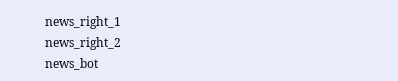news_right_1
news_right_2
news_bot